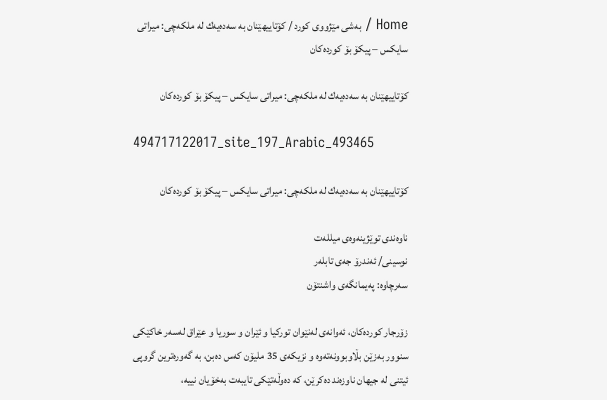Home / بەشی مێژووی كورد / كۆتاییهێنان به‌ سه‌ده‌یه‌ك له‌ ملكه‌چى: میراتى سایكس – پیكۆ بۆ كورده‌كان

كۆتاییهێنان به‌ سه‌ده‌یه‌ك له‌ ملكه‌چى: میراتى سایكس – پیكۆ بۆ كورده‌كان

494717122017_site_197_Arabic_493465

كۆتاییهێنان به‌ سه‌ده‌یه‌ك له‌ ملكه‌چى: میراتى سایكس – پیكۆ بۆ كورده‌كان

ناوه‌ندی توێژینه‌وه‌ی میلله‌ت
نوسینی/ ئه‌ندرۆ جه‌ى تابله‌ر
سه‌رچاوه‌: په‌یمانگه‌ی واشنتۆن

زۆرجار كورده‌كان، ئه‌وانه‌ى له‌نێوان توركیا و ئێران و سوریا و عێراق له‌سه‌ر خاكێكى سنوور به‌زێن بڵاوبوونه‌ته‌وه‌ و نزیكه‌ى 35 ملیۆن كه‌س ده‌بن، به‌ گه‌وره‌ترین گروپى ئیتنى له‌ جیهان ناوزه‌ند ده‌كرێن، كه‌ ده‌وڵه‌تێكى تایبه‌ت به‌خۆیان نییه‌،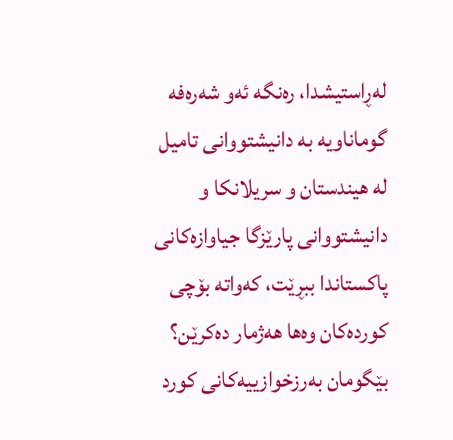له‌ڕاستیشدا، ره‌نگه‌ ئه‌و شه‌ره‌فه‌ گوماناویه‌ به‌ دانیشتووانى تامیل له‌ هیندستان و سریلانكا و دانیشتووانى پارێزگا جیاوازه‌كانى پاكستاندا ببڕێت، كه‌واته‌ بۆچى كورده‌كان وه‌ها هه‌ژمار ده‌كرێن؟ بێگومان به‌رزخوازییه‌كانى كورد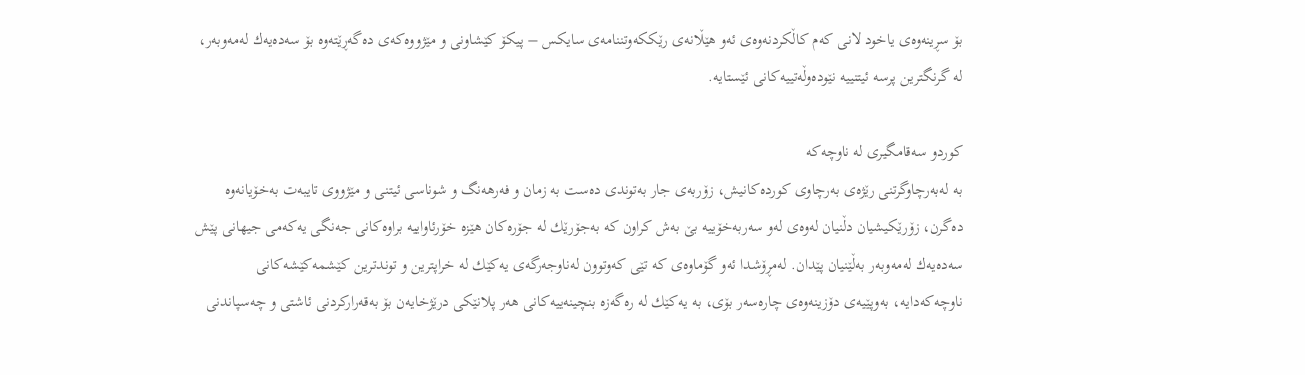بۆ سڕینه‌وه‌ى یاخود لانى كه‌م كاڵكردنه‌وه‌ى ئه‌و هێڵانه‌ى رێككه‌وتننامه‌ى سایكس – پیكۆ كێشاونى و مێژووه‌كه‌ى ده‌گه‌ڕێته‌وه‌ بۆ سه‌ده‌یه‌ك له‌مه‌وبه‌ر، له‌ گرنگترین پرسه‌ ئیتنییه‌ نێوده‌وڵه‌تییه‌كانى ئێستایه‌.

كوردو سه‌قامگیری له‌ ناوچه‌كه‌
به‌ له‌به‌رچاوگرتنى رێژه‌ى به‌رچاوى كورده‌كانیش، زۆربه‌ى جار به‌توندى ده‌ست به‌ زمان و فه‌رهه‌نگ و شوناسى ئیتنى و مێژووى تایبه‌ت به‌خۆیانه‌وه‌ ده‌گرن، زۆرێكیشیان دڵنیان له‌وه‌ى له‌و سه‌ربه‌خۆییه‌ بێ به‌ش كراون كه‌ به‌جۆرێك له‌ جۆره‌كان هێزه‌ خۆرئاواییه‌ براوه‌كانى جه‌نگى یه‌كه‌مى جیهانى پێش سه‌ده‌یه‌ك له‌مه‌وبه‌ر به‌ڵێنیان پێدان. له‌مڕۆشدا ئه‌و گۆماوه‌ى كه‌ تێى كه‌وتوون له‌ناوجه‌رگه‌ى یه‌كێك له‌ خراپترین و توندترین كێشمه‌كێشه‌كانى ناوچه‌كه‌دایه‌، به‌وپێیه‌ى دۆزینه‌وه‌ى چاره‌سه‌ر بۆى، به‌ یه‌كێك له‌ ره‌گه‌زه‌ بنچینه‌ییه‌كانى هه‌ر پلانێكى درێژخایه‌ن بۆ به‌قه‌راركردنى ئاشتى و چه‌سپاندنى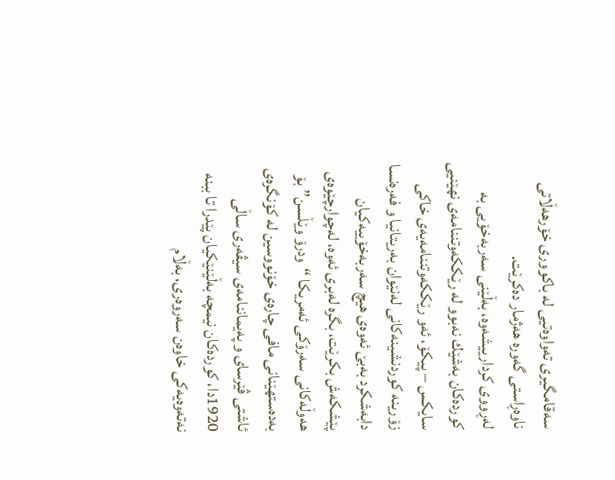سه‌قامگیرى ته‌واوه‌تیى له‌ باكوورى خۆرهه‌ڵاتى ناوه‌ڕاستى گه‌وره‌ هه‌ژمار ده‌كرێت.
له‌ڕووى كردارییشه‌وه‌، به‌ڵێنى سه‌ربه‌خۆیى به‌ كورده‌كان به‌شێك نه‌بوو له‌ رێككه‌وتننامه‌ى نهێنیى سایكس – پیكۆ، ئه‌و رێككه‌وتننامه‌یه‌ى خاكى زۆرینه‌ كوردنشینه‌كانى له‌نێوان به‌ریتانیا و فه‌ره‌نسا دابه‌شكرد به‌بێ ئه‌وه‌ى هیچ سه‌ربه‌خۆییه‌كیان پێشكه‌ش بكرێت، بگره‌ له‌برى ئه‌وه‌، له‌چوارچێوه‌ى هه‌وڵه‌كانى سه‌رۆكى ئه‌مریكا “ودرۆ وێڵسن” بۆ به‌ده‌ستهێنانى مافى چاره‌ى خۆنووسین له‌ كۆنگره‌ى ئاشتى ڤێرساى و په‌یماننامه‌ى سیڤه‌رى ساڵى 1920دا، كورده‌كان نیمچه‌ به‌ڵێنێكیان پێدرا تا ببنه‌ نه‌ته‌وه‌یه‌كى خاوه‌ن سه‌روه‌رى، به‌ڵام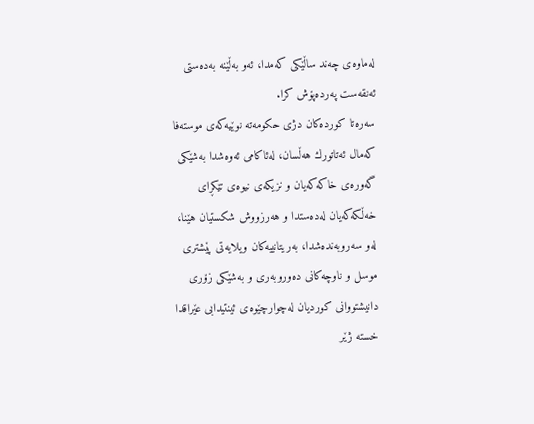له‌ماوه‌ى چه‌ند ساڵێكى كه‌مدا، ئه‌و به‌ڵێنه‌ به‌ده‌ستى ئه‌نقه‌ست په‌رده‌پۆش كرا.
سه‌ره‌تا كورده‌كان دژى حكومه‌ته‌ نوێیه‌كه‌ى موسته‌فا كه‌مال ئه‌تاتورك هه‌ڵسان، له‌ئاكامى ئه‌وه‌شدا به‌شێكى گه‌وره‌ى خاكه‌كه‌یان و نزیكه‌ى نیوه‌ى تێكڕاى خه‌ڵكه‌كه‌یان له‌ده‌ستدا و هه‌رزووش شكستیان هێنا، له‌و سه‌روبه‌نده‌شدا، به‌ریتانییه‌كان ویلایه‌تى پێشترى موسل و ناوچه‌كانى ده‌وروبه‌رى و به‌شێكى زۆرى دانیشتووانى كوردیان له‌چوارچێوه‌ى ئینتیدابى عێراقدا خسته‌ ژێر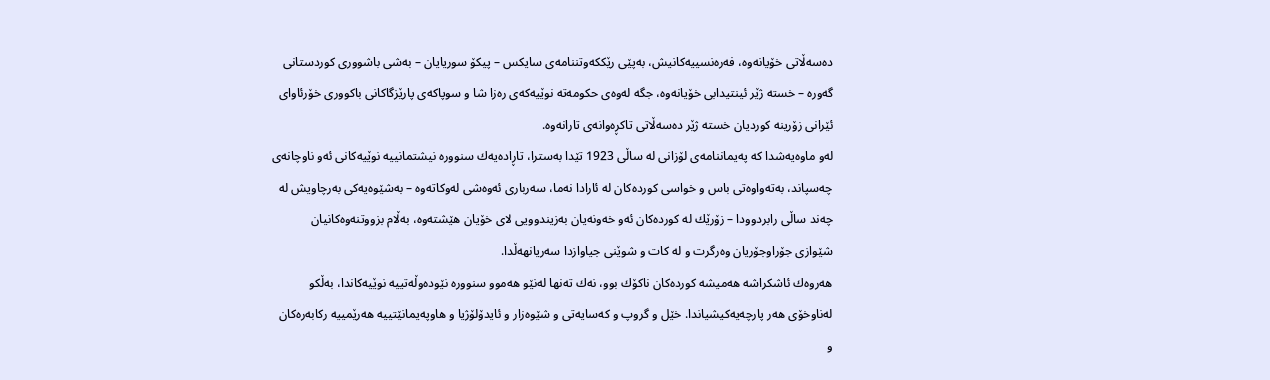ده‌سه‌ڵاتى خۆیانه‌وه‌، فه‌ره‌نسییه‌كانیش، به‌پێى رێككه‌وتننامه‌ى سایكس – پیكۆ سوریایان – به‌شى باشوورى كوردستانى گه‌وره‌ – خسته‌ ژێر ئینتیدابى خۆیانه‌وه‌، جگه‌ له‌وه‌ى حكومه‌ته‌ نوێیه‌كه‌ى ره‌زا شا و سوپاكه‌ى پارێزگاكانى باكوورى خۆرئاواى ئێرانى زۆرینه‌ كوردیان خسته‌ ژێر ده‌سه‌ڵاتى تاكڕه‌وانه‌ى تارانه‌وه‌.
له‌و ماوه‌یه‌شدا كه‌ په‌یماننامه‌ى لۆزانى له‌ ساڵى 1923 تێدا به‌سترا، تاڕاده‌یه‌ك سنووره‌ نیشتمانییه‌ نوێیه‌كانى ئه‌و ناوچانه‌ى چه‌سپاند، به‌ته‌واوه‌تى باس و خواسى كورده‌كان له‌ ئارادا نه‌ما، سه‌ربارى ئه‌وه‌شى له‌وكاته‌وه‌ – به‌شێوه‌یه‌كى به‌رچاویش له‌ چه‌ند ساڵى رابردوودا – زۆرێك له‌ كورده‌كان ئه‌و خه‌ونه‌یان به‌زیندوویى لاى خۆیان هێشته‌وه‌، به‌ڵام بزووتنه‌وه‌كانیان شێوازى جۆراوجۆریان وه‌رگرت و له‌ كات و شوێنى جیاوازدا سه‌ریانهه‌ڵدا.
هه‌روه‌ك ئاشكراشه‌ هه‌میشه‌ كورده‌كان ناكۆك بوو، نه‌ك ته‌نها له‌نێو هه‌موو سنووره‌ نێوده‌وڵه‌تییه‌ نوێیه‌كاندا، به‌ڵكو له‌ناوخۆى هه‌ر پارچه‌یه‌كیشیاندا. خێل و گروپ و كه‌سایه‌تى و شێوه‌زار و ئایدۆلۆژیا و هاوپه‌یمانێتییه‌ هه‌رێمییه‌ ركابه‌ره‌كان و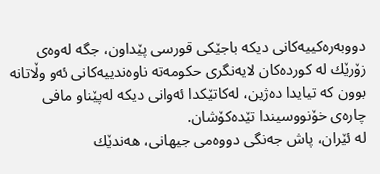دووبه‌ره‌كییه‌كانى دیكه‌ باجێكى قورسى پێداون، جگه‌ له‌وه‌ى زۆرێك له‌ كورده‌كان لایه‌نگرى حكومه‌ته‌ ناوه‌ندییه‌كانى ئه‌و وڵاتانه‌ بوون كه‌ تیایدا ده‌ژین، له‌كاتێكدا ئه‌وانى دیكه‌ له‌پێناو مافى چاره‌ى خۆنووسیندا تێده‌كۆشان.
له‌ ئێران، پاش جه‌نگى دووه‌مى جیهانى، هه‌ندێك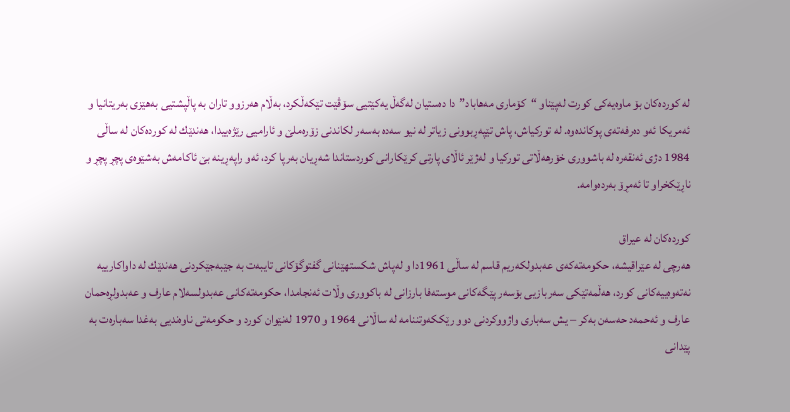له‌ كورده‌كان بۆ ماوه‌یه‌كى كورت له‌پێناو “كۆمارى مه‌هاباد”دا ده‌ستیان له‌گه‌ڵ یه‌كێتیى سۆڤێت تێكه‌ڵكرد، به‌ڵام هه‌رزوو تاران به‌ پاڵپشتیى به‌هێزى به‌ریتانیا و ئه‌مریكا ئه‌و ده‌رفه‌ته‌ى پوكانده‌وه‌. له‌ توركیاش، پاش تێپه‌ڕبوونى زیاتر له‌ نیو سه‌ده‌ به‌سه‌ر لكاندنى زۆره‌ملێ و ئارامیى رێژه‌ییدا، هه‌ندێك له‌ كورده‌كان له‌ ساڵى 1984 دژى ئه‌نقه‌ره‌ له‌ باشوورى خۆرهه‌ڵاتى توركیا و له‌ژێر ئاڵاى پارتى كرێكارانى كوردستاندا شه‌ڕیان به‌رپا كرد، ئه‌و راپه‌ڕینه‌ بێ ئاكامه‌ش به‌شێوه‌ى پچڕ پچڕ و ناڕێكخراو تا ئه‌مڕۆ به‌رده‌وامه‌.

كورده‌كان له‌ عیراق
هه‌رچى له‌ عێراقیشه‌، حكومه‌ته‌كه‌ى عه‌بدولكه‌ریم قاسم له‌ ساڵى 1961دا و له‌پاش شكستهێنانى گفتوگۆكانى تایبه‌ت به‌ جێبه‌جێكردنى هه‌ندێك له‌ داواكارییه‌ نه‌ته‌وه‌ییه‌كانى كورد، هه‌ڵمه‌تێكى سه‌ربازیى بۆسه‌ر پێگه‌كانى موسته‌فا بارزانى له‌ باكوورى وڵات ئه‌نجامدا، حكومه‌ته‌كانى عه‌بدولسه‌لام عارف و عه‌بدولڕه‌حمان عارف و ئه‌حمه‌د حه‌سه‌ن به‌كر – یش سه‌بارى واژووكردنى دوو رێككه‌وتننامه‌ له‌ ساڵانى 1964 و 1970 له‌نێوان كورد و حكومه‌تى ناوه‌ندیى به‌غدا سه‌باره‌ت به‌ پێدانى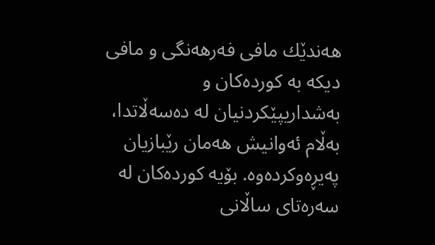هه‌ندێك مافى فه‌رهه‌نگى و مافى دیكه‌ به‌ كورده‌كان و به‌شداریپێكردنیان له‌ ده‌سه‌ڵاتدا، به‌ڵام ئه‌وانیش هه‌مان رێبازیان په‌یڕه‌وكرده‌وه‌. بۆیه‌ كورده‌كان له‌ سه‌ره‌تاى ساڵانى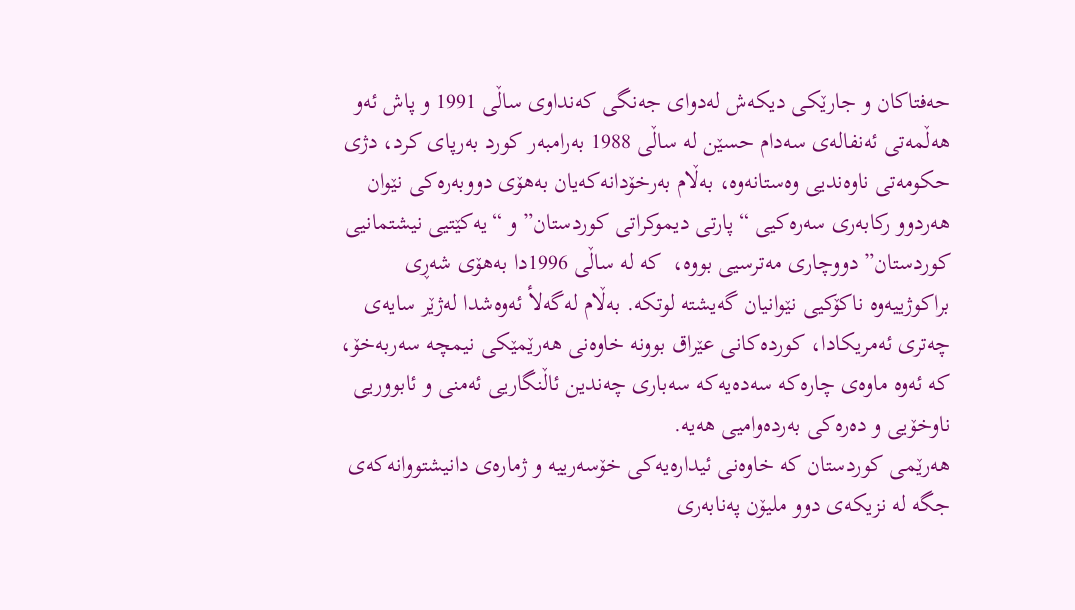حه‌فتاكان و جارێكى دیكه‌ش له‌دواى جه‌نگى كه‌نداوى ساڵى 1991 و پاش ئه‌و هه‌ڵمه‌تى ئه‌نفاله‌ى سه‌دام حسێن له‌ ساڵى 1988 به‌رامبه‌ر كورد به‌رپاى كرد، دژى حكومه‌تى ناوه‌ندیى وه‌ستانه‌وه‌، به‌ڵام به‌رخۆدانه‌كه‌یان به‌هۆى دووبه‌ره‌كى نێوان هه‌ردوو ركابه‌رى سه‌ره‌كیى “پارتى دیموكراتى كوردستان” و “یه‌كێتیى نیشتمانیى كوردستان” دووچارى مه‌ترسیى بووه‌،  كه‌ له‌ ساڵى 1996دا به‌هۆى شه‌ڕى براكوژییه‌وه‌ ناكۆكیى نێوانیان گه‌یشته‌ لوتكه‌. به‌ڵام له‌گه‌لأ ئه‌وه‌شدا له‌ژێر سایه‌ى چه‌ترى ئه‌مریكادا، كورده‌كانى عێراق بوونه‌ خاوه‌نى هه‌رێمێكى نیمچه‌ سه‌ربه‌خۆ، كه‌ ئه‌وه‌ ماوه‌ى چاره‌كه‌ سه‌ده‌یه‌كه‌ سه‌بارى چه‌ندین ئاڵنگاریى ئه‌منى و ئابووریى ناوخۆیى و ده‌ره‌كى به‌رده‌وامیى هه‌یه‌.
هه‌رێمى كوردستان كه‌ خاوه‌نى ئیداره‌یه‌كى خۆسه‌رییه‌ و ژماره‌ى دانیشتووانه‌كه‌ى جگه‌ له‌ نزیكه‌ى دوو ملیۆن په‌نابه‌رى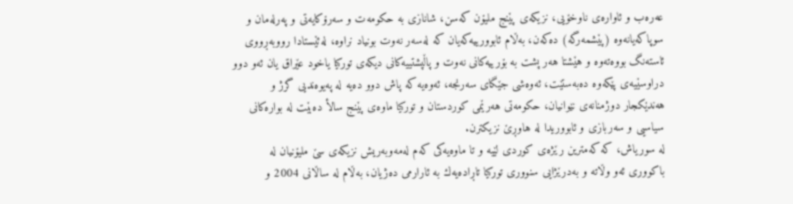عه‌ره‌ب و ئاواره‌ى ناوخۆیى، نزیكه‌ى پێنج ملیۆن كه‌سن، شانازى به‌ حكومه‌ت و سه‌رۆكایه‌تى و په‌رله‌مان و سوپاكه‌یانه‌وه‌ (پێشمه‌رگه‌) ده‌كه‌ن، به‌ڵام ئابوورییه‌كه‌یان كه‌ له‌سه‌ر نه‌وت بونیاد نراوه‌، له‌ئێستادا رووبه‌ڕووى ئاسته‌نگ بووه‌ته‌وه‌ و هێشتا هه‌ر پشت به‌ بۆرییه‌كانى نه‌وت و پاڵپشتییه‌كانى دیكه‌ى توركیا یاخود عێراق یان ئه‌و دوو دراوسێیه‌ى پێكه‌وه‌ ده‌به‌ستێت، ئه‌وه‌شى جێگاى سه‌رنجه‌، ئه‌وه‌یه‌ كه‌ پاش دوو ده‌یه‌ له‌ په‌یوه‌ندیى گرژ و هه‌ندێكجار دوژمنانه‌ى نێوانیان، حكومه‌تى هه‌رێمى كوردستان و توركیا ماوه‌ى پێنج سالأ ده‌بێت له‌ بواره‌كانى سیاسیى و سه‌ربازى و ئابووریدا له‌ هاوڕێ نزیكترن.
له‌ سوریاش، كه‌ كه‌مترین رێژه‌ى كوردى لێیه‌ و تا ماوه‌یه‌كى كه‌م له‌مه‌وبه‌ریش نزیكه‌ى سێ ملیۆنیان له‌ باكوورى ئه‌و وڵاته‌ و به‌درێژایى سنوورى توركیا تاڕاده‌یه‌ك به‌ ئارارمى ده‌ژیان، به‌ڵام له‌ ساڵانى 2004 و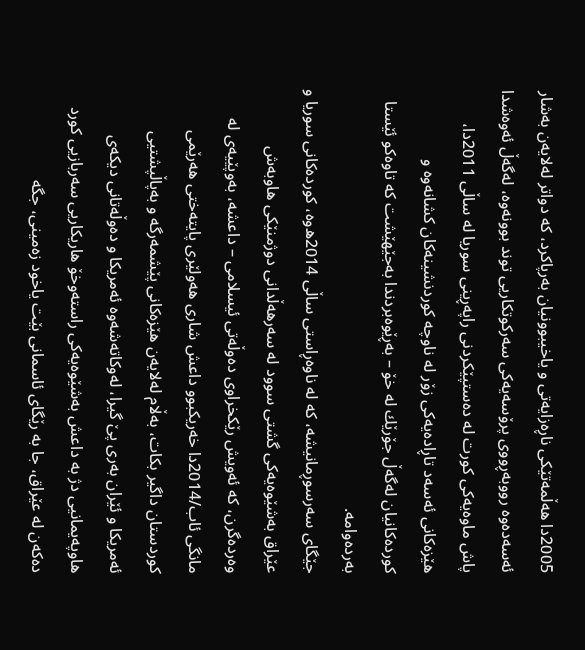2005دا هه‌ڵمه‌تێكى ناڕه‌زایه‌تى و یاخیبوونیان به‌رپاكرد، كه‌ دواتر له‌لایه‌ن به‌شار ئه‌سه‌ده‌وه‌ رووبه‌ڕووى پرۆسه‌یه‌كى سه‌ركوتكاریى توند بوونه‌وه‌، له‌گه‌ڵ ئه‌وه‌شدا پاش ماوه‌یه‌كى كورت له‌ ده‌ستپێكردنى راپه‌ڕینى سوریا له‌ ساڵى 2011دا، هێزه‌كانى ئه‌سه‌د تاڕاده‌یه‌كى زۆر له‌ ناوچه‌ كوردنشینه‌كان كشانه‌وه‌ و كورده‌كانیان له‌گه‌ڵ جۆرێك له‌ خۆ – به‌ڕێوه‌بردندا به‌جێهێشت كه‌ تاوه‌كو ئێستا به‌رده‌وامه‌.
جێگاى سه‌رسوڕمانیشه‌، كه‌ له‌ ناوه‌ڕاستى ساڵى 2014ه‌وه‌، كورده‌كانى سوریا و عێراق به‌شێوه‌یه‌كى گشتى سوود له‌ سه‌رهه‌ڵدانى دوژمنێكى هاوبه‌ش وه‌رده‌گرن، كه‌ ئه‌ویش رێكخراوى ده‌وڵه‌تى ئیسلامى – داعشه‌، به‌وپێیه‌ى له‌ مانگى ئاب/2014دا خه‌ریكبوو داعش شارى هه‌ولێرى پایته‌ختى هه‌رێمى كوردستان داگیر بكات، به‌ڵام له‌لایه‌ن هێزه‌كانى پێشمه‌رگه‌ و به‌پاڵپشتیى ئه‌مریكا و ئێران به‌رى پێ گیرا، له‌وكاته‌شه‌وه‌ ئه‌مریكا و ده‌وڵه‌تانى دیكه‌ى هاوپه‌یمانیى دژ به‌ داعش به‌شێوه‌یه‌كى راسته‌وخۆ هاریكاریى سه‌ربازیى كورد ده‌كه‌ن له‌ عێراق، جا به‌ رێگاى ئاسمانى بێت یاخود زه‌مینى، جگه‌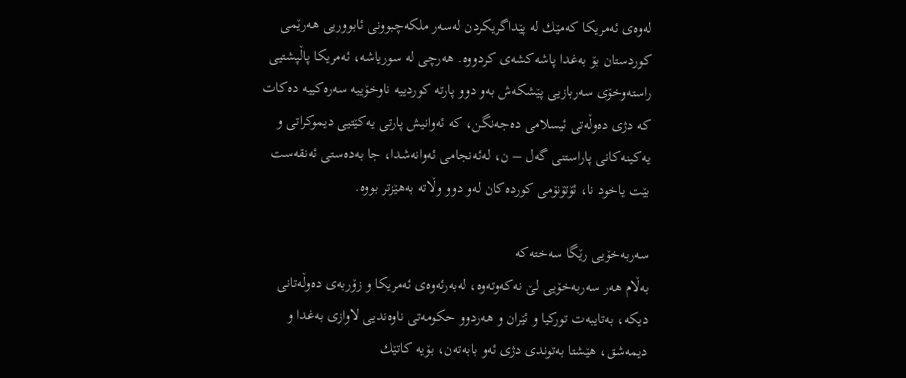له‌وه‌ى ئه‌مریكا كه‌مێك له‌ پێداگریكردن له‌سه‌ر ملكه‌چبوونى ئابووریى هه‌رێمى كوردستان بۆ به‌غدا پاشه‌كشه‌ى كردووه‌. هه‌رچى له‌ سوریاشه‌، ئه‌مریكا پاڵپشتیى راسته‌وخۆى سه‌ربازیى پێشكه‌ش به‌و دوو پارته‌ كوردییه‌ ناوخۆییه‌ سه‌ره‌كییه‌ ده‌كات كه‌ دژى ده‌وڵه‌تى ئیسلامى ده‌جه‌نگن، كه‌ ئه‌وانیش پارتى یه‌كێتیى دیموكراتى و یه‌كینه‌كانى پاراستنى گه‌ل – ن، له‌ئه‌نجامى ئه‌وانه‌شدا، جا به‌ده‌ستى ئه‌نقه‌ست بێت یاخود نا، ئۆتۆنۆمى كورده‌كان له‌و دوو وڵاته‌ به‌هێزتر بووه‌.

سه‌ربه‌خۆیی رێگا سه‌خته‌كه‌
به‌ڵام هه‌ر سه‌ربه‌خۆیى لێ نه‌كه‌وته‌وه‌، له‌به‌رئه‌وه‌ى ئه‌مریكا و زۆربه‌ى ده‌وڵه‌تانى دیكه‌، به‌تایبه‌ت توركیا و ئێران و هه‌ردوو حكومه‌تى ناوه‌ندیى لاوازى به‌غدا و دیمه‌شق، هێشتا به‌توندى دژى ئه‌و بابه‌ته‌ن، بۆیه‌ كاتێك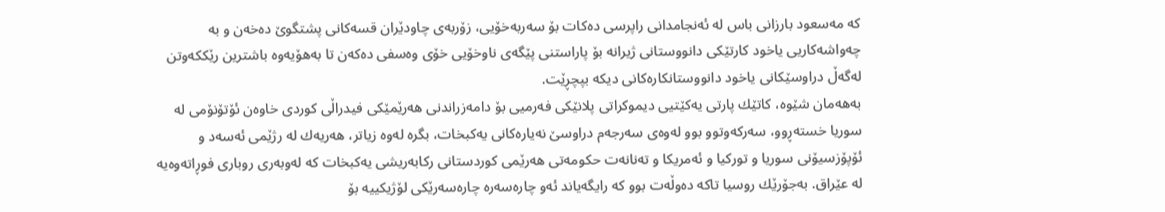كه‌ مه‌سعود بارزانى باس له‌ ئه‌نجامدانى راپرسى ده‌كات بۆ سه‌ربه‌خۆیى، زۆربه‌ى چاودێران قسه‌كانى پشتگوێ ده‌خه‌ن و به‌ چه‌واشه‌كاریى یاخود كارتێكى دانووستانى ژیرانه‌ بۆ پاراستنى پێگه‌ى ناوخۆیى خۆى وه‌سفى ده‌كه‌ن تا به‌هۆیه‌وه‌ باشترین رێككه‌وتن له‌گه‌ڵ دراوسێكانى یاخود دانووستانكاره‌كانى دیكه‌ بپچڕێت.
به‌هه‌مان شێوه‌، كاتێك پارتى یه‌كێتیى دیموكراتى پلانێكى فه‌رمیى بۆ دامه‌زراندنى هه‌رێمێكى فیدراڵى كوردى خاوه‌ن ئۆتۆنۆمى له‌ سوریا خسته‌ڕوو، سه‌ركه‌وتوو بوو له‌وه‌ى سه‌رجه‌م دراوسێ نه‌یاره‌كانى یه‌كبخات، بگره‌ له‌وه‌ زیاتر، هه‌ریه‌ك له‌ رژێمى ئه‌سه‌د و ئۆپۆزسیۆنى سوریا و توركیا و ئه‌مریكا و ته‌نانه‌ت حكومه‌تى هه‌رێمى كوردستانى ركابه‌ریشى یه‌كبخات كه‌ له‌وبه‌رى روبارى فوڕاته‌وه‌یه‌ له‌ عێراق. به‌جۆرێك روسیا تاكه‌ ده‌وڵه‌ت بوو كه‌ رایگه‌یاند ئه‌و چاره‌سه‌ره‌ چاره‌سه‌رێكى لۆژیكییه‌ بۆ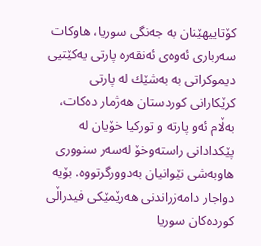كۆتاییهێنان به‌ جه‌نگى سوریا، هاوكات سه‌ربارى ئه‌وه‌ى ئه‌نقه‌ره‌ پارتى یه‌كێتیى دیموكراتى به‌ به‌شێك له‌ پارتى كرێكارانى كوردستان هه‌ژمار ده‌كات، به‌ڵام ئه‌و پارته‌ و توركیا خۆیان له‌ پێكدادانى راسته‌وخۆ له‌سه‌ر سنوورى هاوبه‌شى نێوانیان به‌دوورگرتووه‌. بۆیه‌ دواجار دامه‌زراندنى هه‌رێمێكى فیدراڵى كورده‌كان سوریا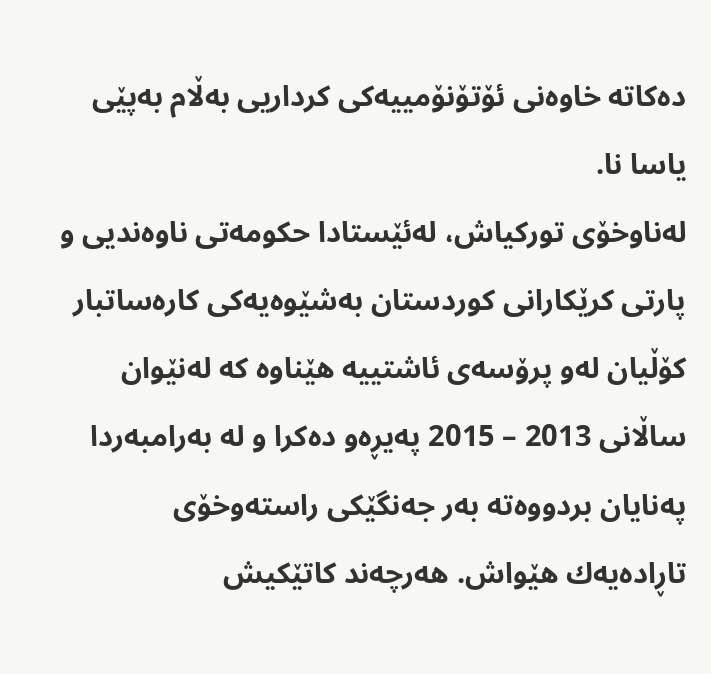ده‌كاته‌ خاوه‌نى ئۆتۆنۆمییه‌كى كرداریى به‌ڵام به‌پێى یاسا نا.
له‌ناوخۆى توركیاش، له‌ئێستادا حكومه‌تى ناوه‌ندیى و پارتى كرێكارانى كوردستان به‌شێوه‌یه‌كى كاره‌ساتبار كۆڵیان له‌و پرۆسه‌ی ئاشتییه‌ هێناوه‌ كه‌ له‌نێوان ساڵانى 2013 – 2015 په‌یڕه‌و ده‌كرا و له‌ به‌رامبه‌ردا په‌نایان بردووه‌ته‌ به‌ر جه‌نگێكى راسته‌وخۆى تاڕاده‌یه‌ك هێواش. هه‌رچه‌ند كاتێكیش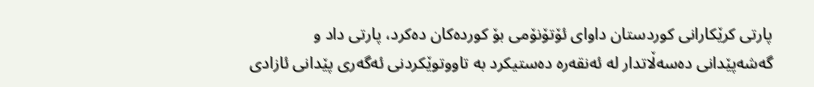پارتى كرێكارانى كوردستان داواى ئۆتۆنۆمى بۆ كورده‌كان ده‌كرد، پارتى داد و گه‌شه‌پێدانى ده‌سه‌ڵاتدار له‌ ئه‌نقه‌ره‌ ده‌ستیكرد به‌ تاووتوێكردنى ئه‌گه‌رى پێدانى ئازادى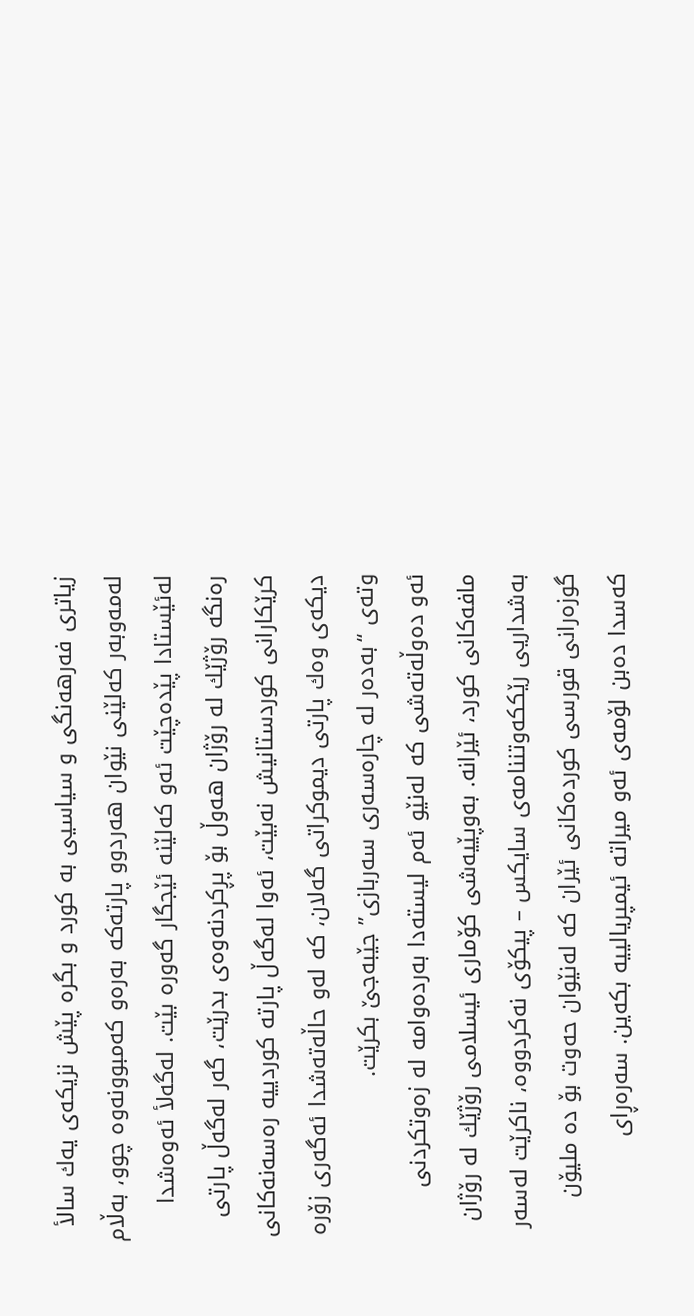زیاترى فه‌رهه‌نگى و سیاسیى به‌ كورد و بگره‌ پێش نزیكه‌ى یه‌ك سالأ له‌مه‌وبه‌ر كه‌لێنى نێوان هه‌ردوو پارته‌كه‌ به‌ره‌و كه‌مبوونه‌وه‌ چوو، به‌ڵام له‌ئێستادا پێده‌چێت ئه‌و كه‌لێنه‌ ئێجگار گه‌وره‌ بێت. له‌گه‌لأ ئه‌وه‌شدا ره‌نگه‌ رۆژێك له‌ رۆژان هه‌وڵ بۆ پڕكردنه‌وه‌ى بدرێت، گه‌ر له‌گه‌ڵ پارتى كرێكارانى كوردستانیش نه‌بێت، ئه‌وا له‌گه‌ڵ پارته‌ كوردییه‌ ره‌سه‌نه‌كانى دیكه‌ى وه‌ك پارتى دیموكراتى گه‌لان، كه‌ له‌و حاڵه‌ته‌شدا ئه‌گه‌رى زۆره‌ وته‌ى “به‌ده‌ر له‌ چاره‌سه‌رى سه‌ربازى” جێبه‌جێ بكرێت.
ئه‌و ده‌وڵه‌ته‌شى كه‌ له‌نێو ئه‌م لیسته‌دا به‌رده‌وامه‌ له‌ زه‌وتكردنى مافه‌كانى كورد، ئێرانه‌. به‌وپێیه‌شى كۆمارى ئیسلامى رۆژێك له‌ رۆژان به‌شداریى رێككه‌وتننامه‌ى سایكس – پیكۆى نه‌كردووه‌، ناكرێت له‌سه‌ر گوزه‌رانى قورسى كورده‌كانى ئێران كه‌ له‌نێوان حه‌وت بۆ ده‌ ملیۆن كه‌سدا ده‌بن لۆمه‌ى ئه‌و میراته‌ ئیمپریالییه‌ بكه‌ین. سه‌ره‌ڕاى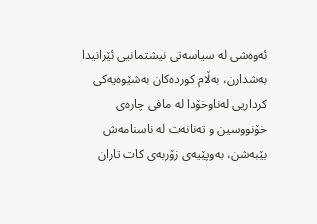ئه‌وه‌شى له‌ سیاسه‌تى نیشتمانیى ئێرانیدا به‌شدارن، به‌ڵام كورده‌كان به‌شێوه‌یه‌كى كرداریى له‌ناوخۆدا له‌ مافى چاره‌ى خۆنووسین و ته‌نانه‌ت له‌ ناسنامه‌ش بێبه‌شن، به‌وپێیه‌ى زۆربه‌ى كات تاران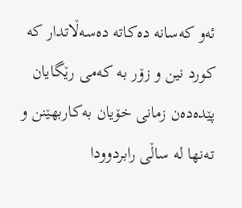ئه‌و كه‌سانه‌ ده‌كاته‌ ده‌سه‌ڵاتدار كه‌ كورد نین و زۆر به‌ كه‌مى رێگایان پێده‌ده‌ن زمانى خۆیان به‌كاربهێنن و ته‌نها له‌ ساڵى رابردوودا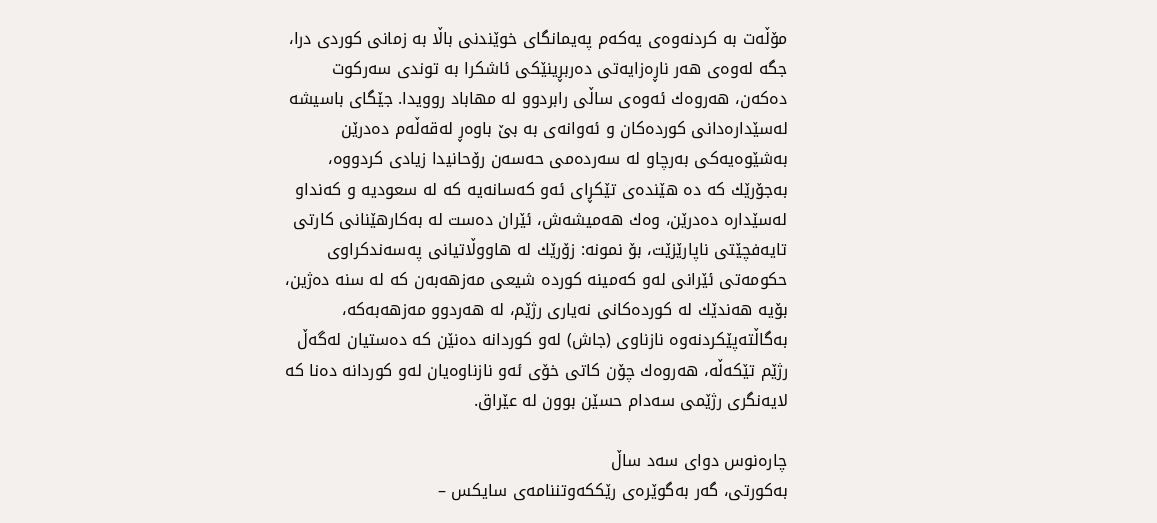مۆڵه‌ت به‌ كردنه‌وه‌ى یه‌كه‌م په‌یمانگاى خوێندنى باڵا به‌ زمانى كوردى درا، جگه‌ له‌وه‌ى هه‌ر ناڕه‌زایه‌تى ده‌ربڕینێكى ئاشكرا به‌ توندى سه‌ركوت ده‌كه‌ن، هه‌روه‌ك ئه‌وه‌ى ساڵى رابردوو له‌ مهاباد روویدا. جێگاى باسیشه‌ له‌سێداره‌دانى كورده‌كان و ئه‌وانه‌ى به‌ بێ باوه‌ڕ له‌قه‌ڵه‌م ده‌درێن به‌شێوه‌یه‌كى به‌رچاو له‌ سه‌رده‌مى حه‌سه‌ن رۆحانیدا زیادى كردووه‌، به‌جۆرێك كه‌ ده‌ هێنده‌ى تێكڕاى ئه‌و كه‌سانه‌یه‌ كه‌ له‌ سعودیه‌ و كه‌نداو له‌سێداره‌ ده‌درێن، وه‌ك هه‌میشه‌ش، ئێران ده‌ست له‌ به‌كارهێنانى كارتى تایه‌فچێتى ناپارێزێت، بۆ نمونه‌: زۆرێك له‌ هاووڵاتیانى په‌سه‌ندكراوى حكومه‌تى ئێرانى له‌و كه‌مینه‌ كورده‌ شیعى مه‌زهه‌به‌ن كه‌ له‌ سنه‌ ده‌ژین، بۆیه‌ هه‌ندێك له‌ كورده‌كانى نه‌یارى رژێم، له‌ هه‌ردوو مه‌زهه‌به‌كه‌، به‌گاڵته‌پێكردنه‌وه‌ نازناوى (جاش) له‌و كوردانه‌ ده‌نێن كه‌ ده‌ستیان له‌گه‌ڵ رژێم تێكه‌ڵه‌، هه‌روه‌ك چۆن كاتى خۆى ئه‌و نازناوه‌یان له‌و كوردانه‌ ده‌نا كه‌ لایه‌نگرى رژێمى سه‌دام حسێن بوون له‌ عێراق.

چاره‌نوس دوای سه‌د ساڵ
به‌كورتى، گه‌ر به‌گوێره‌ى رێككه‌وتننامه‌ى سایكس –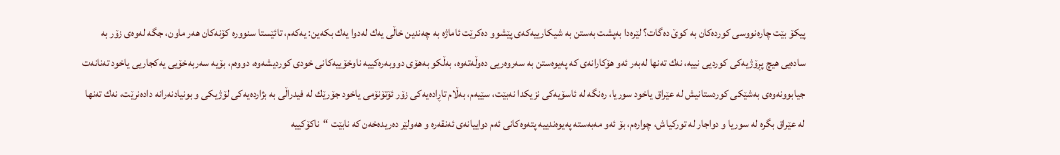پیكۆ بێت چاره‌نووسى كورده‌كان به‌ كوێ ده‌گات؟ لێره‌دا به‌پشت به‌ستن به‌ شیكارییه‌كه‌ى پێشوو ده‌كرێت ئاماژه‌ به‌ چه‌ندین خاڵى یه‌ك له‌دوا یه‌ك بكه‌ین: یه‌كه‌م، تائێستا سنووره‌ كۆنه‌كان هه‌ر ماون، جگه‌ له‌وه‌ى زۆر به‌ ساده‌یى هیچ پڕۆژیه‌كى كوردیى نییه‌، نه‌ك ته‌نها له‌به‌ر ئه‌و هۆكارانه‌ى كه‌ په‌یوه‌ستن به‌ سه‌روه‌ریى ده‌وڵه‌ته‌وه‌، به‌ڵكو به‌هۆى دووبه‌ره‌كییه‌ ناوخۆییه‌كانى خودى كوردیشه‌وه‌، دووه‌م، بۆیه‌ سه‌ربه‌خۆیى یه‌كجاریى یاخود ته‌نانه‌ت جیابوونه‌وه‌ى به‌شێكى كوردستانیش له‌ عێراق یاخود سوریا، ره‌نگه‌ له‌ ئاسۆیه‌كى نزیكدا نه‌بێت، سێیه‌م، به‌ڵام تاڕاده‌یه‌كى زۆر ئۆتۆنۆمى یاخود جۆرێك له‌ فیدراڵى به‌ بژارده‌یه‌كى لۆژیكى و بونیادنه‌رانه‌ داده‌نرێت، نه‌ك ته‌نها له‌ عێراق بگره‌ له‌ سوریا و دواجار له‌ توركیاش، چواره‌م، بۆ ئه‌و مه‌به‌سته‌ په‌یوه‌ندییه‌ پته‌وه‌كانى ئه‌م دواییانه‌ى ئه‌نقه‌ره‌ و هه‌ولێر ده‌ریده‌خه‌ن كه‌ نابێت “ناكۆكییه‌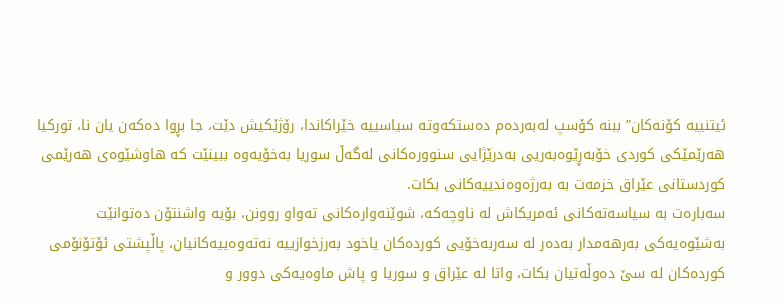ئیتنییه‌ كۆنه‌كان” ببنه‌ كۆسپ له‌به‌رده‌م ده‌ستكه‌وته‌ سیاسییه‌ خێراكاندا، رۆژێكیش دێت، جا بڕوا ده‌كه‌ن یان نا، توركیا هه‌رێمێكى كوردى خۆبه‌ڕێوه‌به‌ریى به‌درێژایى سنووره‌كانى له‌گه‌ڵ سوریا به‌خۆیه‌وه‌ ببینێت كه‌ هاوشێوه‌ى هه‌رێمى كوردستانى عێراق خزمه‌ت به‌ به‌رژه‌وه‌ندییه‌كانى بكات.
سه‌باره‌ت به‌ سیاسه‌ته‌كانى ئه‌مریكاش له‌ ناوچه‌كه‌، شوێنه‌واره‌كانى ته‌واو روونن، بۆیه‌ واشنتۆن ده‌توانێت به‌شێوه‌یه‌كى به‌رهه‌مدار به‌ده‌ر له‌ سه‌ربه‌خۆیى كورده‌كان یاخود به‌رزخوازییه‌ نه‌ته‌وه‌ییه‌كانیان، پاڵپشتى ئۆتۆنۆمى كورده‌كان له‌ سێ ده‌وڵه‌تیان بكات، واتا له‌ عێراق و سوریا و پاش ماوه‌یه‌كى دوور و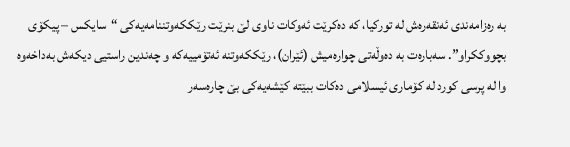به‌ ره‌زامه‌ندى ئه‌نقه‌ره‌ش له‌ توركیا، كه‌ ده‌كرێت ئه‌وكات ناوى لێ بنرێت رێككه‌وتننامه‌یه‌كى “سایكس – پیكۆى بچووككراو”. سه‌باره‌ت به‌ ده‌وڵه‌تى چواره‌میش (ئێران)، رێككه‌وتنه‌ ئه‌تۆمییه‌كه‌ و چه‌ندین راستیى دیكه‌ش به‌داخه‌وه‌ وا له‌ پرسى كورد له‌ كۆمارى ئیسلامى ده‌كات ببێته‌ كێشه‌یه‌كى بێ چاره‌سه‌ر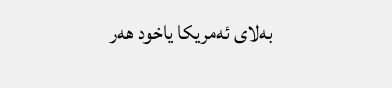به‌لاى ئه‌مریكا یاخود هه‌ر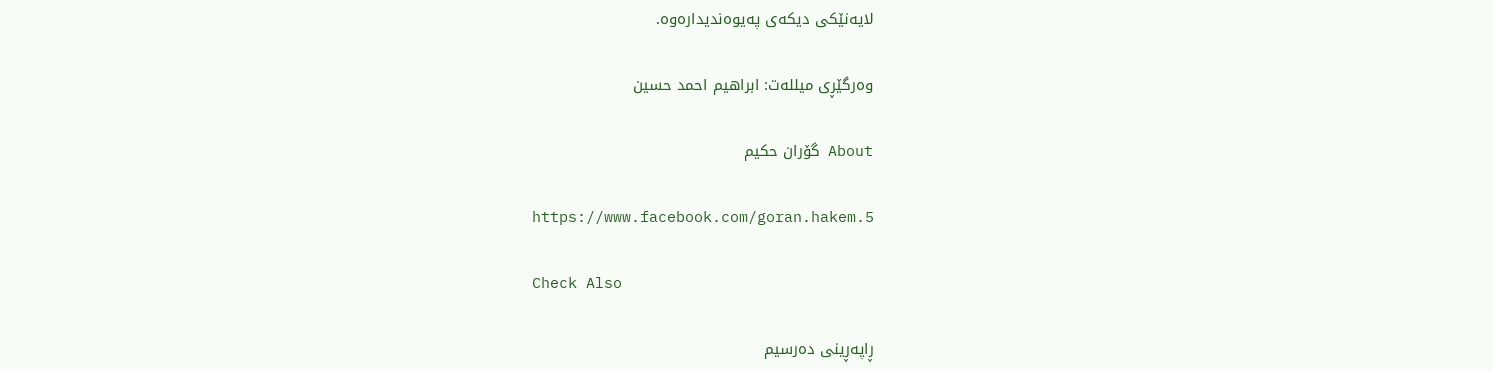لایه‌نێكى دیكه‌ى په‌یوه‌ندیداره‌وه‌.

وه‌رگێڕى میلله‌ت: ابراهیم احمد حسین

About گۆران حكيم

https://www.facebook.com/goran.hakem.5

Check Also

ڕاپه‌ڕینی دەرسیم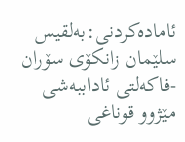ئامادەكردنی:بەلقیس سلێمان زانكۆی سۆران -فاكەلتی ئاداببەشی مێژوو قوناغی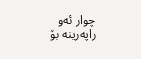چوار ئەو راپەرینە بۆ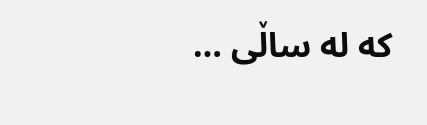كە لە ساڵی …